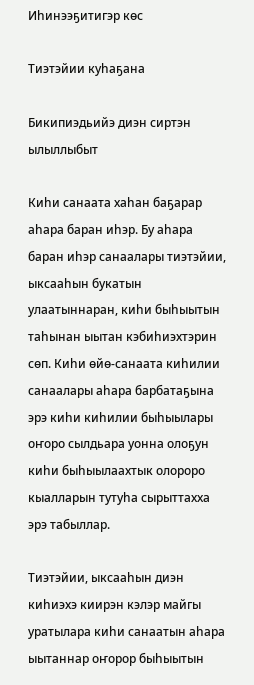Иһинээҕитигэр көс

Тиэтэйии куһаҕана

Бикипиэдьийэ диэн сиртэн ылыллыбыт

Киһи санаата хаһан баҕарар аһара баран иһэр. Бу аһара баран иһэр санаалары тиэтэйии, ыксааһын букатын улаатыннаран, киһи быһыытын таһынан ыытан кэбиһиэхтэрин сөп. Киһи өйө-санаата киһилии санаалары аһара барбатаҕына эрэ киһи киһилии быһыылары оҥоро сылдьара уонна олоҕун киһи быһыылаахтык олороро кыалларын тутуһа сырыттахха эрэ табыллар.

Тиэтэйии, ыксааһын диэн киһиэхэ киирэн кэлэр майгы уратылара киһи санаатын аһара ыытаннар оҥорор быһыытын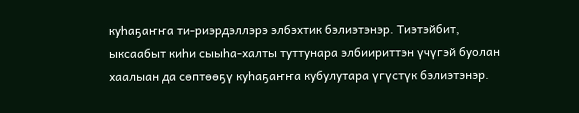куһаҕаҥҥа ти-риэрдэллэрэ элбэхтик бэлиэтэнэр. Тиэтэйбит, ыксаабыт киһи сыыһа-халты туттунара элбиириттэн үчүгэй буолан хаалыан да сөптөөҕү куһаҕаҥҥа кубулутара үгүстүк бэлиэтэнэр.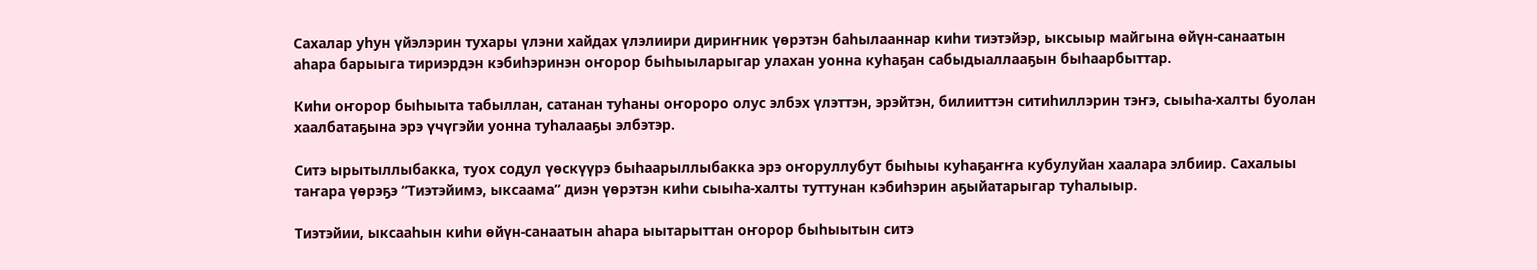Сахалар уһун үйэлэрин тухары үлэни хайдах үлэлиири дириҥник үөрэтэн баһылааннар киһи тиэтэйэр, ыксыыр майгына өйүн-санаатын аһара барыыга тириэрдэн кэбиһэринэн оҥорор быһыыларыгар улахан уонна куһаҕан сабыдыаллааҕын быһаарбыттар.

Киһи оҥорор быһыыта табыллан, сатанан туһаны оҥороро олус элбэх үлэттэн, эрэйтэн, билииттэн ситиһиллэрин тэҥэ, сыыһа-халты буолан хаалбатаҕына эрэ үчүгэйи уонна туһалааҕы элбэтэр.

Ситэ ырытыллыбакка, туох содул үөскүүрэ быһаарыллыбакка эрэ оҥоруллубут быһыы куһаҕаҥҥа кубулуйан хаалара элбиир. Сахалыы таҥара үөрэҕэ “Тиэтэйимэ, ыксаама” диэн үөрэтэн киһи сыыһа-халты туттунан кэбиһэрин аҕыйатарыгар туһалыыр.

Тиэтэйии, ыксааһын киһи өйүн-санаатын аһара ыытарыттан оҥорор быһыытын ситэ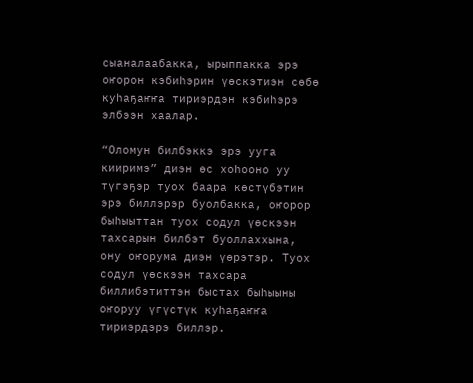сыаналаабакка, ырыппакка эрэ оҥорон кэбиһэрин үөскэтиэн сөбө куһаҕаҥҥа тириэрдэн кэбиһэрэ элбээн хаалар.

“Оломун билбэккэ эрэ ууга кииримэ” диэн өс хоһооно уу түгэҕэр туох баара көстүбэтин эрэ биллэрэр буолбакка, оҥорор быһыыттан туох содул үөскээн тахсарын билбэт буоллаххына, ону оҥорума диэн үөрэтэр. Туох содул үөскээн тахсара биллибэтиттэн быстах быһыыны оҥоруу үгүстүк куһаҕаҥҥа тириэрдэрэ биллэр.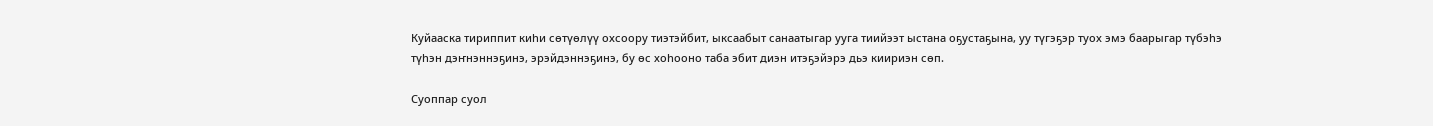Куйааска тириппит киһи сөтүөлүү охсоору тиэтэйбит, ыксаабыт санаатыгар ууга тиийээт ыстана оҕустаҕына, уу түгэҕэр туох эмэ баарыгар түбэһэ түһэн дэҥнэннэҕинэ, эрэйдэннэҕинэ, бу өс хоһооно таба эбит диэн итэҕэйэрэ дьэ киириэн сөп.

Суоппар суол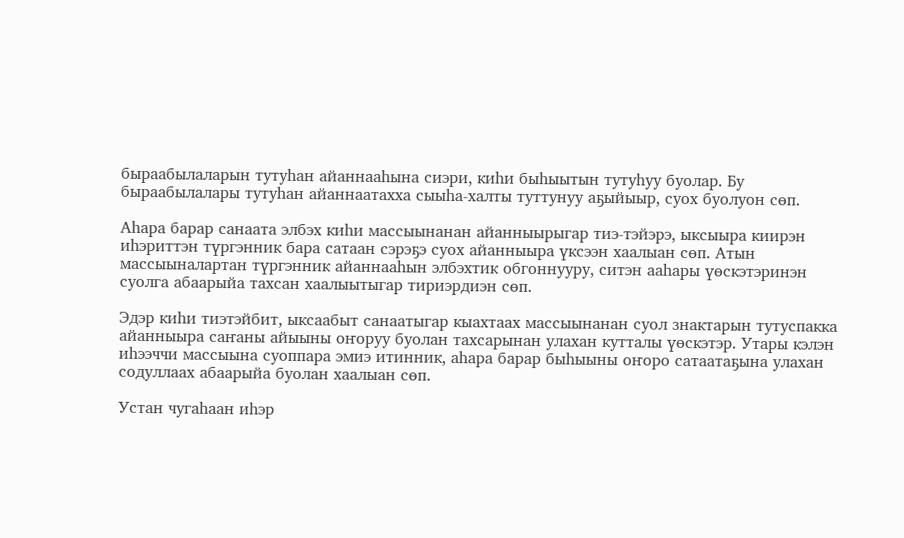быраабылаларын тутуһан айаннааһына сиэри, киһи быһыытын тутуһуу буолар. Бу быраабылалары тутуһан айаннаатахха сыыһа-халты туттунуу аҕыйыыр, суох буолуон сөп.

Аһара барар санаата элбэх киһи массыынанан айанныырыгар тиэ-тэйэрэ, ыксыыра киирэн иһэриттэн түргэнник бара сатаан сэрэҕэ суох айанныыра үксээн хаалыан сөп. Атын массыыналартан түргэнник айаннааһын элбэхтик обгоннууру, ситэн ааһары үөскэтэринэн суолга абаарыйа тахсан хаалыытыгар тириэрдиэн сөп.

Эдэр киһи тиэтэйбит, ыксаабыт санаатыгар кыахтаах массыынанан суол знактарын тутуспакка айанныыра саҥаны айыыны оҥоруу буолан тахсарынан улахан кутталы үөскэтэр. Утары кэлэн иһээччи массыына суоппара эмиэ итинник, аһара барар быһыыны оҥоро сатаатаҕына улахан содуллаах абаарыйа буолан хаалыан сөп.

Устан чугаһаан иһэр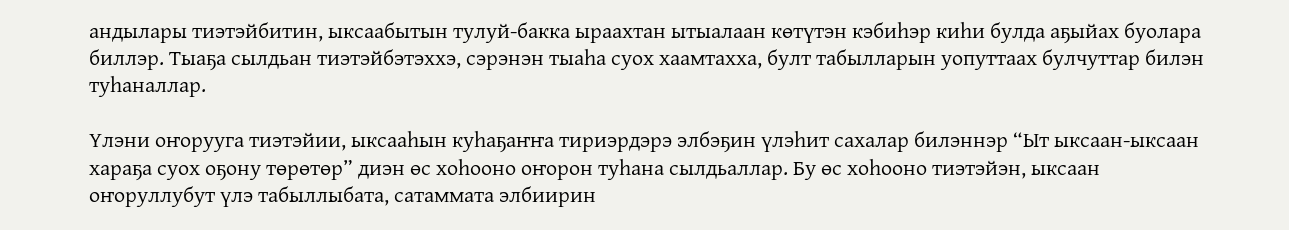андылары тиэтэйбитин, ыксаабытын тулуй-бакка ыраахтан ытыалаан көтүтэн кэбиһэр киһи булда аҕыйах буолара биллэр. Тыаҕа сылдьан тиэтэйбэтэххэ, сэрэнэн тыаһа суох хаамтахха, булт табылларын уопуттаах булчуттар билэн туһаналлар.

Үлэни оҥорууга тиэтэйии, ыксааһын куһаҕаҥҥа тириэрдэрэ элбэҕин үлэһит сахалар билэннэр “Ыт ыксаан-ыксаан хараҕа суох оҕону төрөтөр” диэн өс хоһооно оҥорон туһана сылдьаллар. Бу өс хоһооно тиэтэйэн, ыксаан оҥоруллубут үлэ табыллыбата, сатаммата элбиирин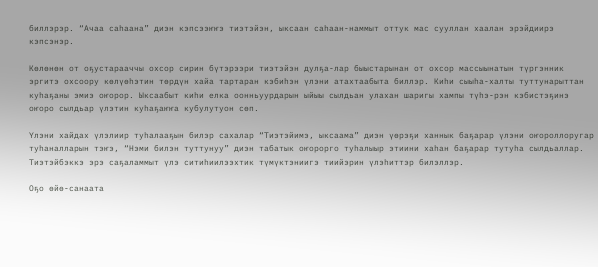биллэрэр. “Ачаа саһаана” диэн кэпсээҥҥэ тиэтэйэн, ыксаан саһаан-наммыт оттук мас сууллан хаалан эрэйдиирэ кэпсэнэр.

Көлөнөн от оҕустарааччы охсор сирин бүтэрээри тиэтэйэн дулҕа-лар быыстарынан от охсор массыынатын түргэнник эргитэ охсоору көлүөһэтин төрдүн хайа тартаран кэбиһэн үлэни атахтаабыта биллэр. Киһи сыыһа-халты туттунарыттан куһаҕаны эмиэ оҥорор. Ыксаабыт киһи елка оонньуурдарын ыйыы сылдьан улахан шаригы хампы түһэ-рэн кэбистэҕинэ оҥоро сылдьар үлэтин куһаҕаҥҥа кубулутуон сөп.

Үлэни хайдах үлэлиир туһалааҕын билэр сахалар “Тиэтэйимэ, ыксаама” диэн үөрэҕи ханнык баҕарар үлэни оҥороллоругар туһаналларын тэҥэ, “Нэми билэн туттунуу” диэн табатык оҥорорго туһалыыр этиини хаһан баҕарар тутуһа сылдьаллар. Тиэтэйбэккэ эрэ саҕаламмыт үлэ ситиһиилээхтик түмүктэниигэ тиийэрин үлэһиттэр билэллэр.

Оҕо өйө-санаата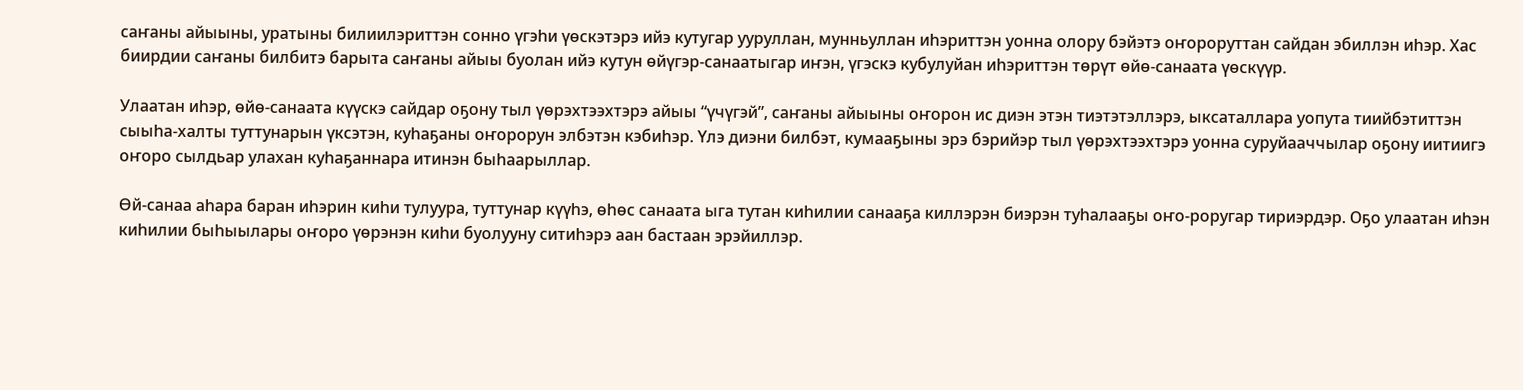саҥаны айыыны, уратыны билиилэриттэн сонно үгэһи үөскэтэрэ ийэ кутугар ууруллан, мунньуллан иһэриттэн уонна олору бэйэтэ оҥороруттан сайдан эбиллэн иһэр. Хас биирдии саҥаны билбитэ барыта саҥаны айыы буолан ийэ кутун өйүгэр-санаатыгар иҥэн, үгэскэ кубулуйан иһэриттэн төрүт өйө-санаата үөскүүр.

Улаатан иһэр, өйө-санаата күүскэ сайдар оҕону тыл үөрэхтээхтэрэ айыы “үчүгэй”, саҥаны айыыны оҥорон ис диэн этэн тиэтэтэллэрэ, ыксаталлара уопута тиийбэтиттэн сыыһа-халты туттунарын үксэтэн, куһаҕаны оҥорорун элбэтэн кэбиһэр. Үлэ диэни билбэт, кумааҕыны эрэ бэрийэр тыл үөрэхтээхтэрэ уонна суруйааччылар оҕону иитиигэ оҥоро сылдьар улахан куһаҕаннара итинэн быһаарыллар.

Өй-санаа аһара баран иһэрин киһи тулуура, туттунар күүһэ, өһөс санаата ыга тутан киһилии санааҕа киллэрэн биэрэн туһалааҕы оҥо-роругар тириэрдэр. Оҕо улаатан иһэн киһилии быһыылары оҥоро үөрэнэн киһи буолууну ситиһэрэ аан бастаан эрэйиллэр.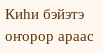Киһи бэйэтэ оҥорор араас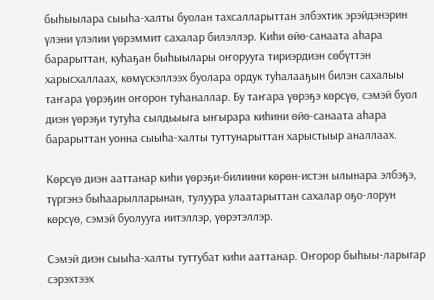быһыылара сыыһа-халты буолан тахсалларыттан элбэхтик эрэйдэнэрин үлэни үлэлии үөрэммит сахалар билэллэр. Киһи өйө-санаата аһара барарыттан, куһаҕан быһыылары оҥорууга тириэрдиэн сөбүттэн харысхаллаах, көмүскэллээх буолара ордук туһалааҕын билэн сахалыы таҥара үөрэҕин оҥорон туһаналлар. Бу таҥара үөрэҕэ көрсүө, сэмэй буол диэн үөрэҕи тутуһа сылдьыыга ыҥырара киһини өйө-санаата аһара барарыттан уонна сыыһа-халты туттунарыттан харыстыыр аналлаах.

Көрсүө диэн ааттанар киһи үөрэҕи-билиини көрөн-истэн ылынара элбэҕэ, түргэнэ быһаарылларынан, тулуура улаатарыттан сахалар оҕо-лорун көрсүө, сэмэй буолууга иитэллэр, үөрэтэллэр.

Сэмэй диэн сыыһа-халты туттубат киһи ааттанар. Оҥорор быһыы-ларыгар сэрэхтээх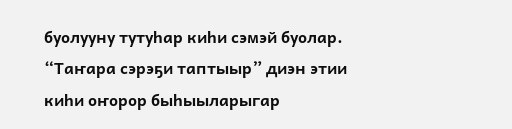буолууну тутуһар киһи сэмэй буолар. “Таҥара сэрэҕи таптыыр” диэн этии киһи оҥорор быһыыларыгар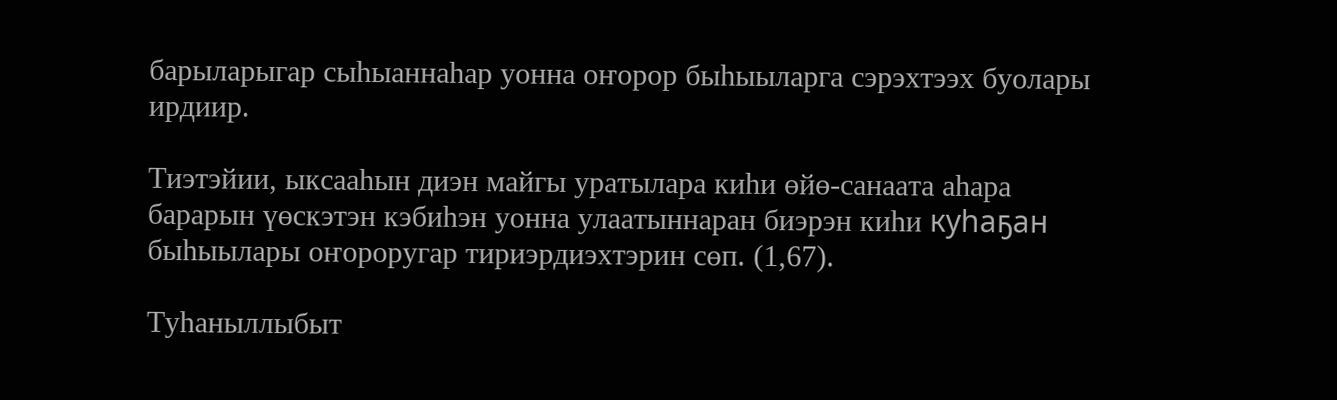барыларыгар сыһыаннаһар уонна оҥорор быһыыларга сэрэхтээх буолары ирдиир.

Тиэтэйии, ыксааһын диэн майгы уратылара киһи өйө-санаата аһара барарын үөскэтэн кэбиһэн уонна улаатыннаран биэрэн киһи куһаҕан быһыылары оҥороругар тириэрдиэхтэрин сөп. (1,67).

Туһаныллыбыт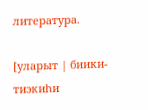литература.

[уларыт | биики-тиэкиһи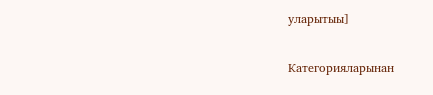уларытыы]

Категорияларынан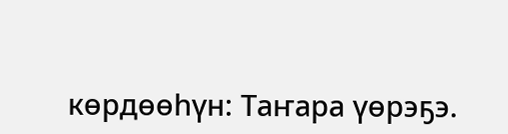көрдөөһүн: Таҥара үөрэҕэ.